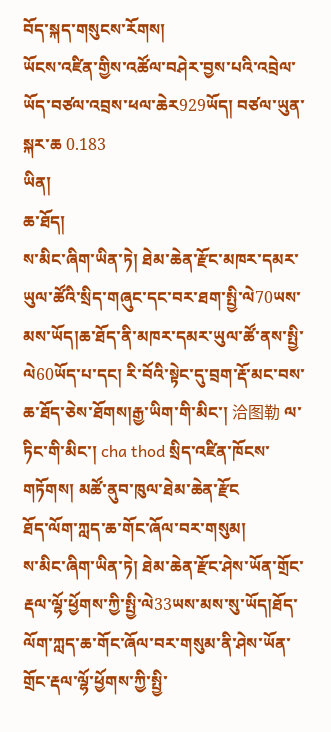བོད་སྐད་གསུངས་རོགས།
ཡོངས་འཛིན་གྱིས་འཚོལ་བཤེར་བྱས་པའི་འབྲེལ་ཡོད་བཙལ་འབྲས་ཕལ་ཆེར929ཡོད། བཙལ་ཡུན་སྐར་ཆ 0.183
ཡིན།
ཆ་ཐོད།
ས་མིང་ཞིག་ཡིན་ཏེ། ཐེམ་ཆེན་རྫོང་མཁར་དམར་ཡུལ་ཚོའི་སྲིད་གཞུང་དང་བར་ཐག་སྤྱི་ལེ70ཡས་མས་ཡོད།ཆ་ཐོད་ནི་མཁར་དམར་ཡུལ་ཚོ་ནས་སྤྱི་ལེ60ཡོད་པ་དང། རི་བོའི་སྟེང་དུ་བྲག་རྡོ་མང་བས་ཆ་ཐོད་ཅེས་ཐོགས།རྒྱ་ཡིག་གི་མིང་། 洽图勒 ལ་ཏིང་གི་མིང་། cha thod སྲིད་འཛིན་ཁོངས་གཏོགས། མཚོ་ནུབ་ཁུལ་ཐེམ་ཆེན་རྫོང
ཐོད་ལོག་ཀླད་ཆ་གོང་ཞོལ་བར་གསུམ།
ས་མིང་ཞིག་ཡིན་ཏེ། ཐེམ་ཆེན་རྫོང་ཤེས་ཡོན་གྲོང་རྡལ་ལྷོ་ཕྱོགས་ཀྱི་སྤྱི་ལེ33ཡས་མས་སུ་ཡོད།ཐོད་ལོག་ཀླད་ཆ་གོང་ཞོལ་བར་གསུམ་ནི་ཤེས་ཡོན་གྲོང་རྡལ་ལྷོ་ཕྱོགས་ཀྱི་སྤྱི་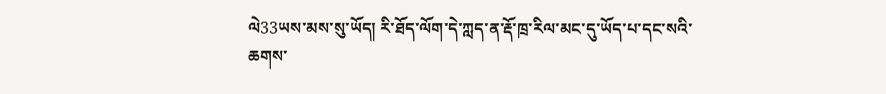ལེ33ཡས་མས་སུ་ཡོད། རི་ཐོད་ལོག་དེ་ཀླད་ན་རྡོ་ཁྲ་རིལ་མང་དུ་ཡོད་པ་དང་སའི་ཆགས་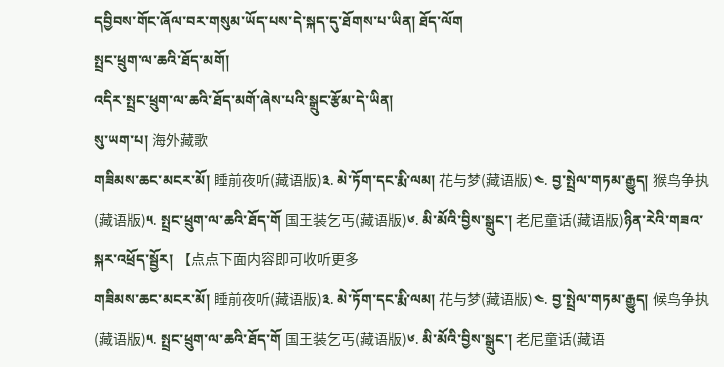དབྱིབས་གོང་ཞོལ་བར་གསུམ་ཡོད་པས་དེ་སྐད་དུ་ཐོགས་པ་ཡིན། ཐོད་ལོག
སྤྲང་ཕྲུག་ལ་ཆའི་ཐོད་མགོ།
འདིར་སྤྲང་ཕྲུག་ལ་ཆའི་ཐོད་མགོ་ཞེས་པའི་སྒྲུང་རྩོམ་དེ་ཡིན།
སུ་ཡག་པ། 海外藏歌
གཟིམས་ཆང་མངར་མོ། 睡前夜听(藏语版)༣. མེ་ཏོག་དང་རྨི་ལམ། 花与梦(藏语版)༤. བྱ་སྤྲེལ་གཏམ་རྒྱུད། 猴鸟争执(藏语版)༥. སྤྲང་ཕྲུག་ལ་ཆའི་ཐོད་གོ 国王装乞丐(藏语版)༦. མི་མོའི་བྱིས་སྒྲུང་། 老尼童话(藏语版)ཉིན་རེའི་གཟའ་སྐར་འཕྲོད་སྦྱོར། 【点点下面内容即可收听更多
གཟིམས་ཆང་མངར་མོ། 睡前夜听(藏语版)༣. མེ་ཏོག་དང་རྨི་ལམ། 花与梦(藏语版)༤. བྱ་སྤྲེལ་གཏམ་རྒྱུད། 候鸟争执(藏语版)༥. སྤྲང་ཕྲུག་ལ་ཆའི་ཐོད་གོ 国王装乞丐(藏语版)༦. མི་མོའི་བྱིས་སྒྲུང་། 老尼童话(藏语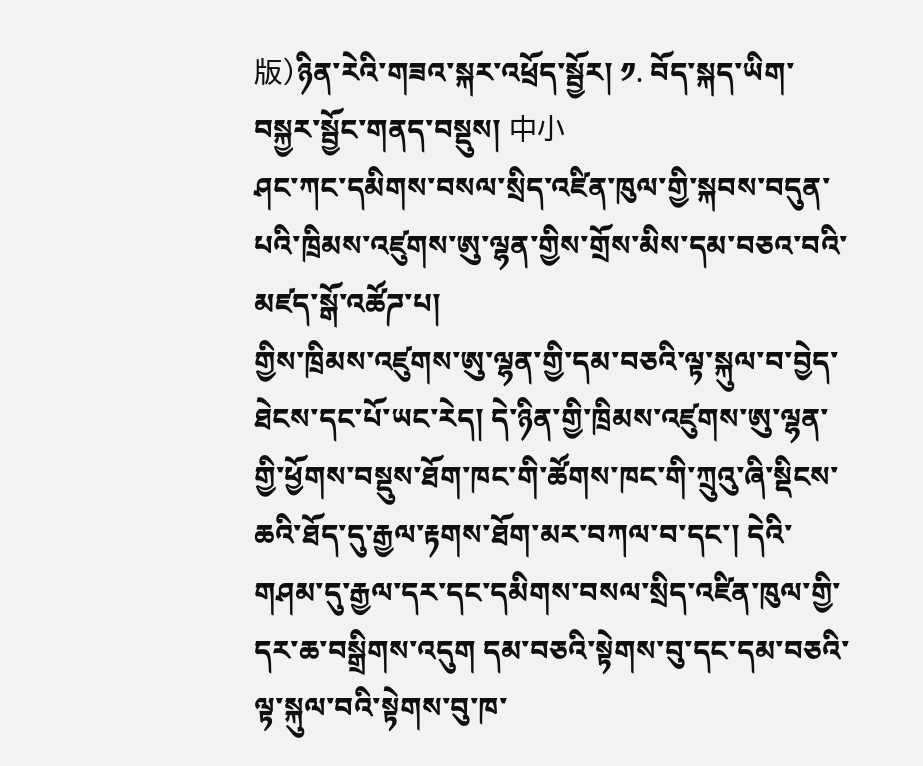版)ཉིན་རེའི་གཟའ་སྐར་འཕྲོད་སྦྱོར། ༡. བོད་སྐད་ཡིག་བསྐྱར་སྦྱོང་གནད་བསྡུས། 中小
ཤང་ཀང་དམིགས་བསལ་སྲིད་འཛིན་ཁུལ་གྱི་སྐབས་བདུན་པའི་ཁྲིམས་འཛུགས་ཨུ་ལྷན་གྱིས་གྲོས་མིས་དམ་བཅའ་བའི་མཛད་སྒོ་འཚོཌ་པ།
གྱིས་ཁྲིམས་འཛུགས་ཨུ་ལྷན་གྱི་དམ་བཅའི་ལྟ་སྐུལ་བ་བྱེད་ཐེངས་དང་པོ་ཡང་རེད། དེ་ཉིན་གྱི་ཁྲིམས་འཛུགས་ཨུ་ལྷན་གྱི་ཕྱོགས་བསྡུས་ཐོག་ཁང་གི་ཚོགས་ཁང་གི་ཀྲུའུ་ཞི་སྡིངས་ཆའི་ཐོད་དུ་རྒྱལ་རྟགས་ཐོག་མར་བཀལ་བ་དང་། དེའི་གཤམ་དུ་རྒྱལ་དར་དང་དམིགས་བསལ་སྲིད་འཛིན་ཁུལ་གྱི་དར་ཆ་བསྒྲིགས་འདུག དམ་བཅའི་སྟེགས་བུ་དང་དམ་བཅའི་ལྟ་སྐུལ་བའི་སྟེགས་བུ་ཁ་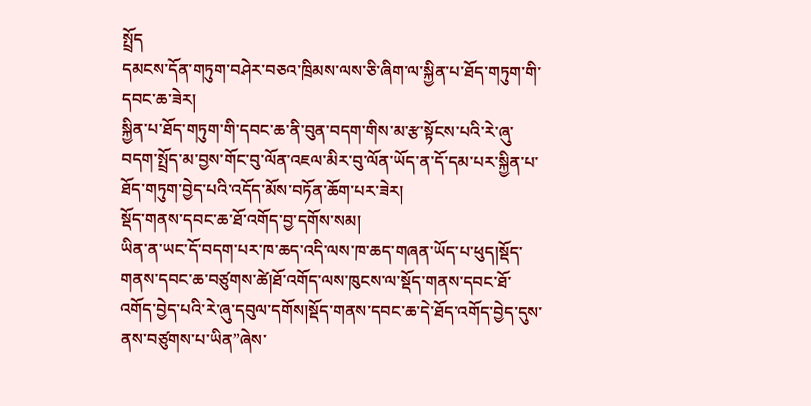སྤྲོད
དམངས་དོན་གཏུག་བཤེར་བཅའ་ཁྲིམས་ལས་ཅི་ཞིག་ལ་སྐྱིན་པ་ཐོད་གཏུག་གི་དབང་ཆ་ཟེར།
སྐྱིན་པ་ཐོད་གཏུག་གི་དབང་ཆ་ནི་བུན་བདག་གིས་མ་རྩ་སྟོངས་པའི་རེ་ཞུ་བདག་སྤྲོད་མ་བྱས་གོང་བུ་ལོན་འཇལ་མིར་བུ་ལོན་ཡོད་ན་དོ་དམ་པར་སྐྱིན་པ་ཐོད་གཏུག་བྱེད་པའི་འདོད་མོས་བཏོན་ཆོག་པར་ཟེར།
སྡོད་གནས་དབང་ཆ་ཐོ་འགོད་བྱ་དགོས་སམ།
ཡིན་ན་ཡང་དོ་བདག་པར་ཁ་ཆད་འདི་ལས་ཁ་ཆད་གཞན་ཡོད་པ་ཕུད།སྡོད་གནས་དབང་ཆ་བཙུགས་ཚེ།ཐོ་འགོད་ལས་ཁུངས་ལ་སྡོད་གནས་དབང་ཐོ་འགོད་བྱེད་པའི་རེ་ཞུ་དབུལ་དགོས།སྡོད་གནས་དབང་ཆ་དེ་ཐོད་འགོད་བྱེད་དུས་ནས་བཙུགས་པ་ཡིན”ཞེས་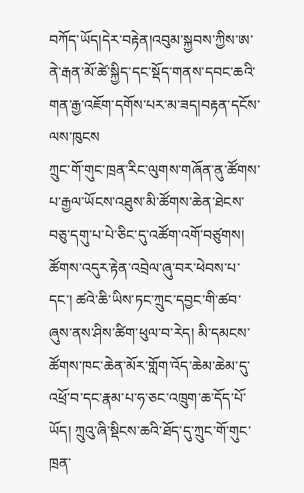བཀོད་ཡོད།དེར་བརྟེན།འབུམ་སྐྱབས་ཀྱིས་ཨ་ནེ་རྒན་མོ་ཚེ་སྐྱིད་དང་སྡོད་གནས་དབང་ཆའི་གན་རྒྱ་འཇོག་དགོས་པར་མ་ཟད།བརྟན་དངོས་ལས་ཁུངས
ཀྲུང་གོ་གུང་ཁྲན་རིང་ལུགས་གཞོན་ནུ་ཚོགས་པ་རྒྱལ་ཡོངས་འཐུས་མི་ཚོགས་ཆེན་ཐེངས་བཅུ་དགུ་པ་པེ་ཅིང་དུ་འཚོག་འགོ་བཙུགས།
ཚོགས་འདུར་རྟེན་འབྲེལ་ཞུ་བར་ཕེབས་པ་དང་། ཚའེ་ཆི་ཡིས་ཏང་ཀྲུང་དབྱང་གི་ཚབ་ཞུས་ནས་ཤིས་ཚིག་ཕུལ་བ་རེད། མི་དམངས་ཚོགས་ཁང་ཆེན་མོར་གློག་འོད་ཆེམ་ཆེམ་དུ་འཕྲོ་བ་དང་རྣམ་པ་ཧ་ཅང་འཁྲུག་ཆ་དོད་པོ་ཡོད། ཀྲུའུ་ཞི་སྡིངས་ཆའི་ཐོད་དུ་ཀྲུང་གོ་གུང་ཁྲན་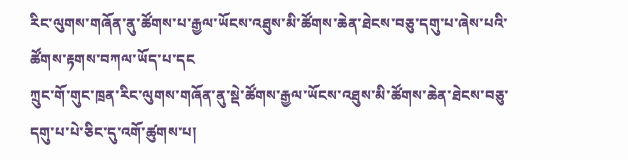རིང་ལུགས་གཞོན་ནུ་ཚོགས་པ་རྒྱལ་ཡོངས་འཐུས་མི་ཚོགས་ཆེན་ཐེངས་བཅུ་དགུ་པ་ཞེས་པའི་ཚོགས་རྟགས་བཀལ་ཡོད་པ་དང
ཀྲུང་གོ་གུང་ཁྲན་རིང་ལུགས་གཞོན་ནུ་སྡེ་ཚོགས་རྒྱལ་ཡོངས་འཐུས་མི་ཚོགས་ཆེན་ཐེངས་བཅུ་དགུ་པ་པེ་ཅིང་དུ་འགོ་ཚུགས་པ།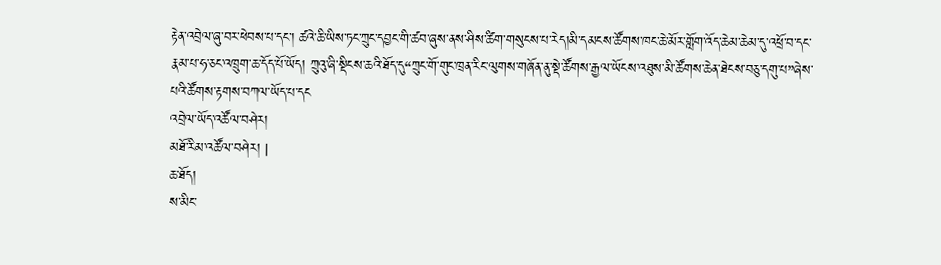རྟེན་འབྲེལ་ཞུ་བར་ཕེབས་པ་དང་། ཚའེ་ཆི་ཡིས་ཏང་ཀྲུང་དབྱང་གི་ཚབ་ཞུས་ནས་ཤིས་ཚིག་གསུངས་པ་རེད།མི་དམངས་ཚོགས་ཁང་ཆེ་མོར་གློག་འོད་ཆེམ་ཆེམ་དུ་འཕྲོ་བ་དང་རྣམ་པ་ཧ་ཅང་འཁྲུག་ཆ་དོད་པོ་ཡོད། ཀྲུའུ་ཞི་སྡིངས་ཆའི་ཐོད་དུ“ཀྲུང་གོ་གུང་ཁྲན་རིང་ལུགས་གཞོན་ནུ་སྡེ་ཚོགས་རྒྱལ་ཡོངས་འཐུས་མི་ཚོགས་ཆེན་ཐེངས་བཅུ་དགུ་པ”ཞེས་པའི་ཚོགས་རྟགས་བཀལ་ཡོད་པ་དང
འབྲེལ་ཡོད་འཚོལ་བཤེར།
མཐོ་རིམ་འཚོལ་བཤེར། |
ཆ་ཐོད།
ས་མིང་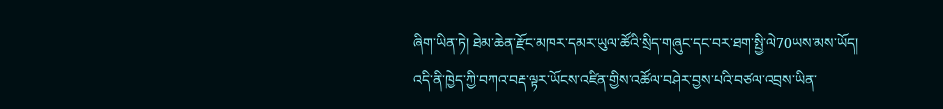ཞིག་ཡིན་ཏེ། ཐེམ་ཆེན་རྫོང་མཁར་དམར་ཡུལ་ཚོའི་སྲིད་གཞུང་དང་བར་ཐག་སྤྱི་ལེ70ཡས་མས་ཡོད།
འདི་ནི་ཁྱེད་ཀྱི་བཀའ་བརྡ་ལྟར་ཡོངས་འཛིན་གྱིས་འཚོལ་བཤེར་བྱས་པའི་བཙལ་འབྲས་ཡིན་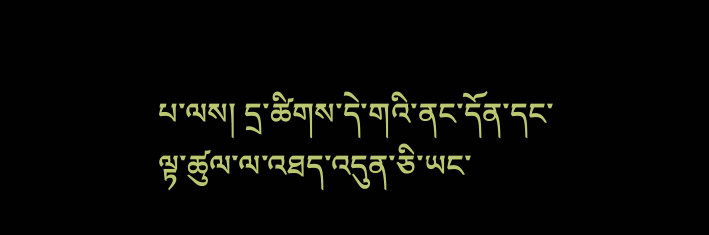པ་ལས། དྲ་ཚིགས་དེ་གའི་ནང་དོན་དང་ལྟ་ཚུལ་ལ་འཐད་འདུན་ཅི་ཡང་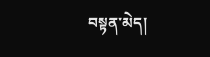བསྟན་མེད།